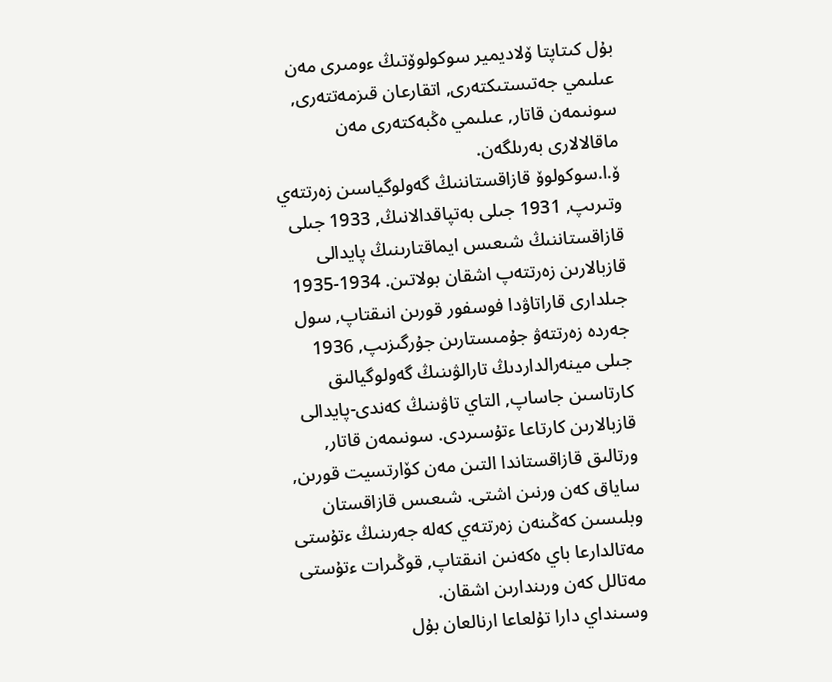بۇل كىتاپتا ۆلاديمير سوكولوۆتىڭ ءومىرى مەن عىلىمي جەتىستىكتەرى, اتقارعان قىزمەتتەرى, سونىمەن قاتار, عىلىمي ەڭبەكتەرى مەن ماقالالارى بەرىلگەن.
ۆ.ا.سوكولوۆ قازاقستاننىڭ گەولوگياسىن زەرتتەي وتىرىپ, 1931 جىلى بەتپاقدالانىڭ, 1933 جىلى قازاقستاننىڭ شىعىس ايماقتارىنىڭ پايدالى قازبالارىن زەرتتەپ اشقان بولاتىن. 1934-1935 جىلدارى قاراتاۋدا فوسفور قورىن انىقتاپ, سول جەردە زەرتتەۋ جۇمىستارىن جۇرگىزىپ, 1936 جىلى مينەرالداردىڭ تارالۋىنىڭ گەولوگيالىق كارتاسىن جاساپ, التاي تاۋىنىڭ كەندى-پايدالى قازبالارىن كارتاعا ءتۇسىردى. سونىمەن قاتار, ورتالىق قازاقستاندا التىن مەن كۆارتسيت قورىن, ساياق كەن ورنىن اشتى. شىعىس قازاقستان وبلىسىن كەڭىنەن زەرتتەي كەلە جەرىنىڭ ءتۇستى مەتالدارعا باي ەكەنىن انىقتاپ, قوڭىرات ءتۇستى مەتالل كەن ورىندارىن اشقان.
وسىنداي دارا تۇلعاعا ارنالعان بۇل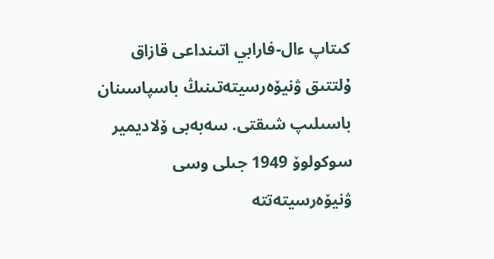كىتاپ ءال-فارابي اتىنداعى قازاق ۇلتتىق ۋنيۆەرسيتەتىنىڭ باسپاسىنان باسىلىپ شىقتى. سەبەبى ۆلاديمير سوكولوۆ 1949 جىلى وسى ۋنيۆەرسيتەتتە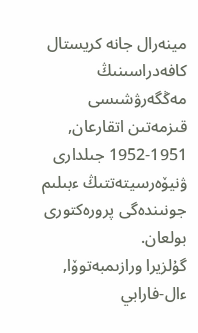مينەرال جانە كريستال كافەدراسىنىڭ مەڭگەرۋشىسى قىزمەتىن اتقارعان, 1951-1952 جىلدارى ۋنيۆەرسيتەتتىڭ ءبىلىم جونىندەگى پرورەكتورى بولعان.
گۇلزيرا ورازىمبەتوۆا,
ءال-فارابي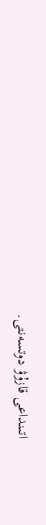اتىنداعى قازۇۋ دوتسەنتى.